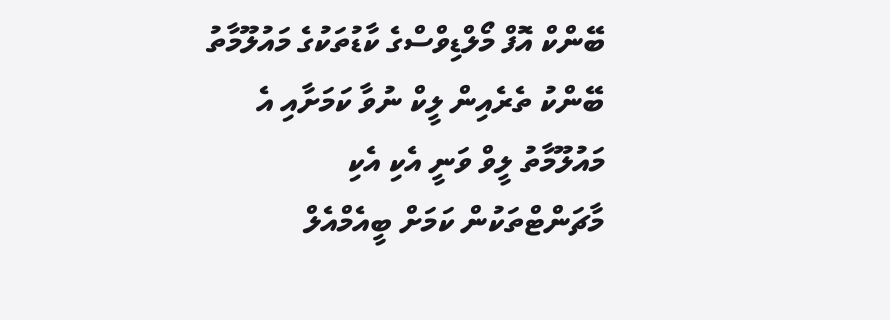ބޭންކް އޮފް މޯލްޑިވްސްގެ ކާޑުތަކުގެ މައުލޫމާތު ބޭންކު ތެރެއިން ލީކް ނުވާ ކަމަށާއި އެ މައުލޫމާތު ލީވް ވަނީ އެކި އެކި މާޗަންޓްތަކުން ކަމަށް ބީއެމްއެލް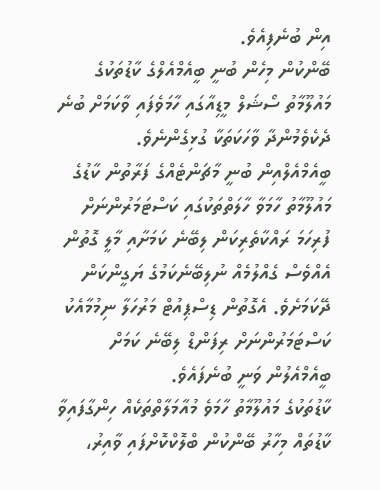އިން ބުނެފިއެވެ.
ބޭންކުން މިހެން ބުނީ ބީއެމްއެލްގެ ކާޑުތަކުގެ މައުލޫމާތު ސޯޝަލް މީޑިއާގައި ހާމަވެފައި ވާކަމަށް ބުނެ ދެކެވެމުންދާ ވާހަކަތަކާ ގުޅިގެންނެވެ.
ބީއެމްއެލްއިން ބުނީ މާޗަންޓެއްގެ ފަރާތުން ކާޑުގެ މައުލޫމާތު ހާމަވާ ހާލަތްތަކުގައި ކަސްޓަމަރުންނަށް ފުރިހަމަ ރައްކާތެރިކަން ލިބޭނެ ކަމަށާއި މާލީ ގޮތުން އެއްވެސް ގެއްލުމެއް ނުލިބޭނެކަމުގެ ޔަގީންކަން ދޭކަމަށެވެ. އެގޮތުން ޑިސްޕިއުޓް މަރުހަލާ ނިމުމާއެކު ކަސްޓަމަރުންނަށް ރިފަންޑް ލިބޭނެ ކަމަށް ބީއެމްއެލުން ވަނީ ބުނެފައެވެ.
ކާޑުތަކުގެ މައުލޫމާތު ހާމަވެ މުއާމަލާތްތަކެއް ހިންގާފައިވާ ކާޑުތައް މިހާރު ބޭންކުން ބްލޮކްކޮށްފައި ވާއިރު،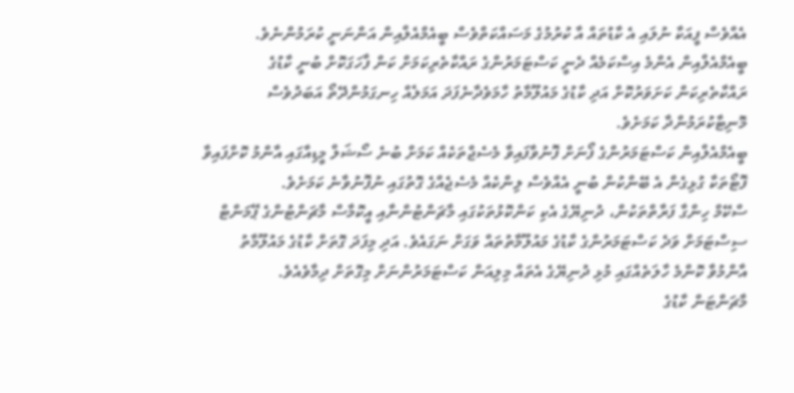އެއްވެސް ފީއަކާ ނުލައި އެ ކާޑުތައް އާ ކުރުމުގެ މަސައްކަތްވެސް ބީއެމްއެލްއިން އަންނަނީ ކުރަމުންނެވެ.
ބީއެމްއެލްއިން އެންމެ އިސްކަމެއް ދެނީ ކަސްޓަމަރުންގެ ރައްކާތެރިކަމަށް ކަން ފާހަގަކޮށް ބުނީ ކާޑުގެ ރައްކާތެރިކަން ކަށަވަރުކޮށް އަދި ކާޑުގެ މައުލޫމާތު ހާމަވެދާނެފަދަ އަމަލެއް ހިނގަމުންދޭތޯ އަބަދުވެސް މޮނިޓާކުރަމުންދާ ކަމަށެވެ.
ބީއެމްއެލްއިން ކަސްޓަމަރުންގެ ފޯނަށް ފޮނުވާފައިވާ މެސެޖްތަކެއް ކަމަށް ބުނެ ސޯޝަލް މީޑިއާގައި އާންމު ކޮށްފައިވާ ފޮޓޯތަކާ ގުޅިގެން އެ ބޭންކުން ބުނީ އެއްވެސް ލިންކެއް މެސެޖެއްގެ ގޮތުގައި ނުފޮނުވާނެ ކަމަށެވެ.
ސްކޭމް ހިންގާ ފަރާތްތަކުން، ދުނިޔޭގެ އެކި ކަންކޮޅުތަކުގައި މާޗަންޓުންނާއި އީކޮމާސް މާޗަންޓުންގެ ޕޭމަންޓް ސިސްޓަމަށް ވަދެ ކަސްޓަމަރުންގެ ކާޑުގެ މައުލޫމާތުތައް ވަގަށް ނަގައެވެ. އަދި މިފަދަ ގޮތަށް ކާޑުގެ މައުލޫމާތު އާންމުވާ ކޮންމެ ހާލަތެއްގައި މުޅި ދުނިޔޭގެ އެތައް މިލިއަން ކަސްޓަމަރުންނަށް މިގޮތަށް ދިމާވެއެވެ.
މާޗަންޓަން ކާޑުގެ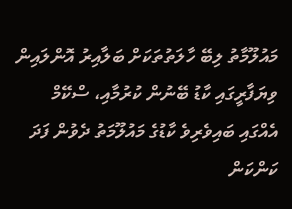މައުލޫމާތު ލިބޭ ހާލަތުތަކަށް ބަލާއިރު އޮންލައިން ވިޔަފާރީގައި ކާޑު ބޭނުން ކުރުމާއި، ސްކޭމް އެއްގައި ބައިވެރިވެ ކާޑުގެ މައުލޫމަތު ދެވުން ފަދަ ކަންކަން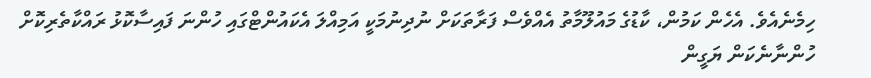ހިމެނެއެވެ. އެހެން ކަމުން، ކާޑުގެ މައުލޫމާތު އެއްވެސް ފަރާތަކަށް ނުދިނުމަކީ އަމިއްލަ އެކައުންޓްގައި ހުންނަ ފައިސާކޮޅު ރައްކާތެރިކޮށް ހުންނާނެކަން ޔަގީން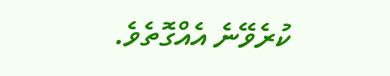ކުރެވޭނެ އެއްގޮތެވެ.